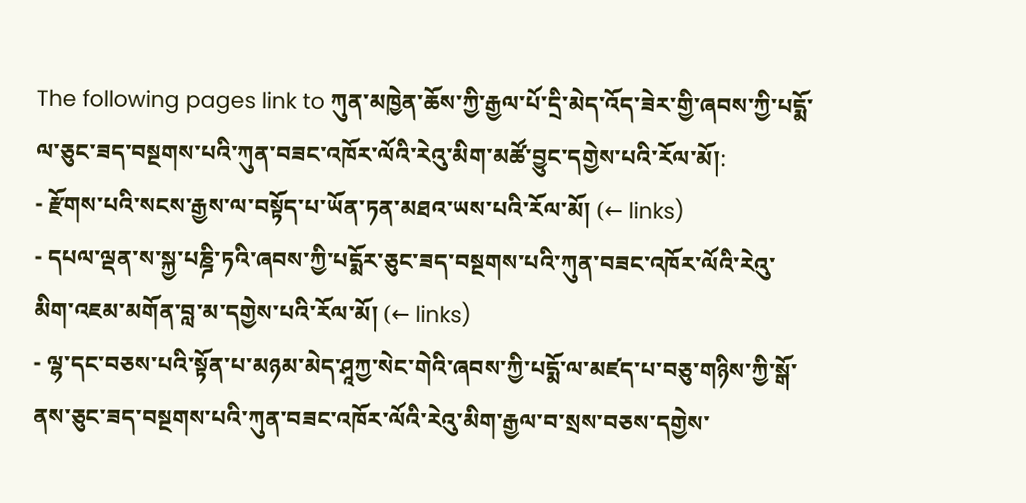The following pages link to ཀུན་མཁྱེན་ཆོས་ཀྱི་རྒྱལ་པོ་དྲི་མེད་འོད་ཟེར་གྱི་ཞབས་ཀྱི་པདྨོ་ལ་ཅུང་ཟད་བསྔགས་པའི་ཀུན་བཟང་འཁོར་ལོའི་རེའུ་མིག་མཚོ་བྱུང་དགྱེས་པའི་རོལ་མོ།:
- རྫོགས་པའི་སངས་རྒྱས་ལ་བསྟོད་པ་ཡོན་ཏན་མཐའ་ཡས་པའི་རོལ་མོ། (← links)
- དཔལ་ལྡན་ས་སྐྱ་པཎྜི་ཏའི་ཞབས་ཀྱི་པདྨོར་ཅུང་ཟད་བསྔགས་པའི་ཀུན་བཟང་འཁོར་ལོའི་རེའུ་མིག་འཇམ་མགོན་བླ་མ་དགྱེས་པའི་རོལ་མོ། (← links)
- ལྷ་དང་བཅས་པའི་སྟོན་པ་མཉམ་མེད་ཤཱཀྱ་སེང་གེའི་ཞབས་ཀྱི་པདྨོ་ལ་མཛད་པ་བཅུ་གཉིས་ཀྱི་སྒོ་ནས་ཅུང་ཟད་བསྔགས་པའི་ཀུན་བཟང་འཁོར་ལོའི་རེའུ་མིག་རྒྱལ་བ་སྲས་བཅས་དགྱེས་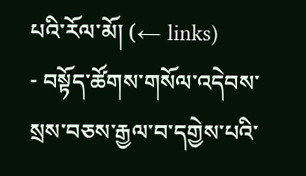པའི་རོལ་མོ། (← links)
- བསྟོད་ཚོགས་གསོལ་འདེབས་སྲས་བཅས་རྒྱལ་བ་དགྱེས་པའི་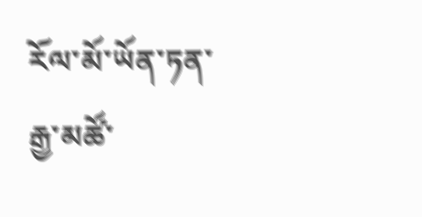རོལ་མོ་ཡོན་ཏན་རྒྱ་མཚོ་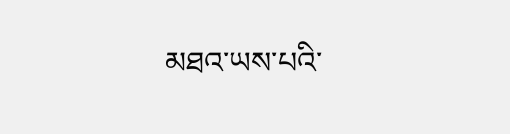མཐའ་ཡས་པའི་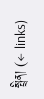སྤྲིན། (← links)